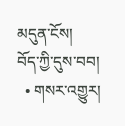མདུན་ངོས།
བོད་ཀྱི་དུས་བབ།
  • གསར་འགྱུར།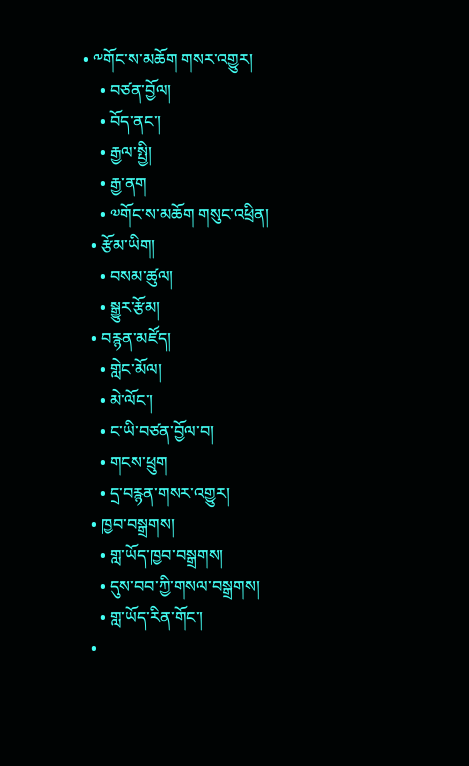• ༸གོང་ས་མཆོག གསར་འགྱུར།
    • བཙན་བྱོལ།
    • བོད་ནང་།
    • རྒྱལ་སྤྱི།
    • རྒྱ་ནག
    • ༧གོང་ས་མཆོག གསུང་འཕྲིན།
  • རྩོམ་ཡིག།
    • བསམ་ཚུལ།
    • སྒྱུར་རྩོམ།
  • བརྙན་མཛོད།
    • གླེང་མོལ།
    • མེ་ལོང་།
    • ང་ཡི་བཙན་བྱོལ་བ།
    • གངས་ཕྲུག
    • དྲ་བརྙན་གསར་འགྱུར།
  • ཁྱབ་བསྒྲགས།
    • གླ་ཡོད་ཁྱབ་བསྒྲགས།
    • དུས་བབ་ཀྱི་གསལ་བསྒྲགས།
    • གླ་ཡོད་རིན་གོང་།
  •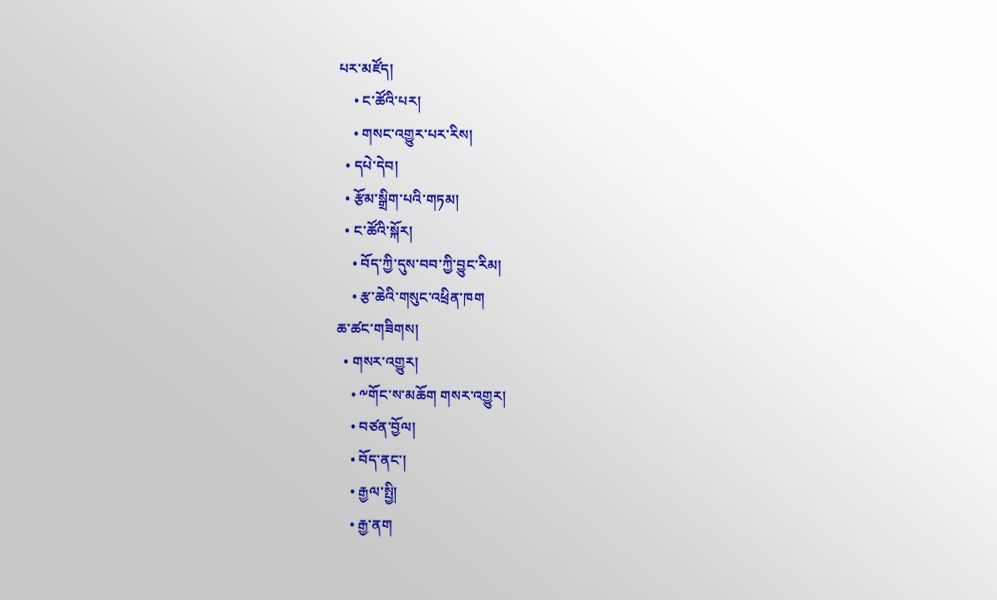པར་མཛོད།
    • ང་ཚོའི་པར།
    • གསང་འགྱུར་པར་རིས།
  • དཔེ་དེབ།
  • རྩོམ་སྒྲིག་པའི་གཏམ།
  • ང་ཚོའི་སྐོར།
    • བོད་ཀྱི་དུས་བབ་ཀྱི་བྱུང་རིམ།
    • རྩ་ཆེའི་གསུང་འཕྲིན་ཁག
ཆ་ཚང་གཟིགས།
  • གསར་འགྱུར།
    • ༸གོང་ས་མཆོག གསར་འགྱུར།
    • བཙན་བྱོལ།
    • བོད་ནང་།
    • རྒྱལ་སྤྱི།
    • རྒྱ་ནག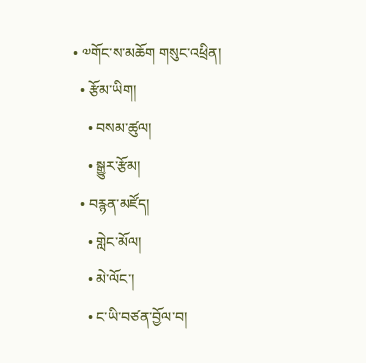• ༧གོང་ས་མཆོག གསུང་འཕྲིན།
  • རྩོམ་ཡིག།
    • བསམ་ཚུལ།
    • སྒྱུར་རྩོམ།
  • བརྙན་མཛོད།
    • གླེང་མོལ།
    • མེ་ལོང་།
    • ང་ཡི་བཙན་བྱོལ་བ།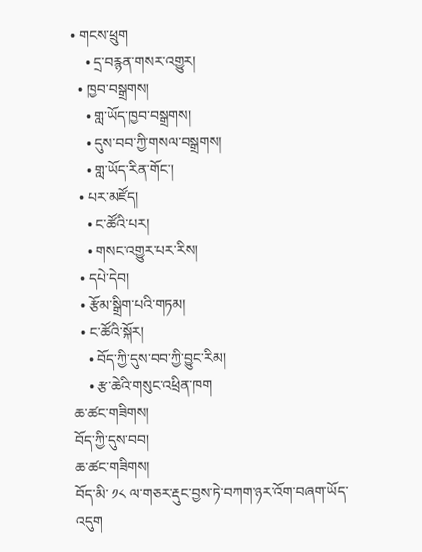• གངས་ཕྲུག
    • དྲ་བརྙན་གསར་འགྱུར།
  • ཁྱབ་བསྒྲགས།
    • གླ་ཡོད་ཁྱབ་བསྒྲགས།
    • དུས་བབ་ཀྱི་གསལ་བསྒྲགས།
    • གླ་ཡོད་རིན་གོང་།
  • པར་མཛོད།
    • ང་ཚོའི་པར།
    • གསང་འགྱུར་པར་རིས།
  • དཔེ་དེབ།
  • རྩོམ་སྒྲིག་པའི་གཏམ།
  • ང་ཚོའི་སྐོར།
    • བོད་ཀྱི་དུས་བབ་ཀྱི་བྱུང་རིམ།
    • རྩ་ཆེའི་གསུང་འཕྲིན་ཁག
ཆ་ཚང་གཟིགས།
བོད་ཀྱི་དུས་བབ།
ཆ་ཚང་གཟིགས།
བོད་མི་ ༡༨ ལ་གཅར་རྡུང་བྱས་ཏེ་བཀག་ཉར་འོག་བཞག་ཡོད་འདུག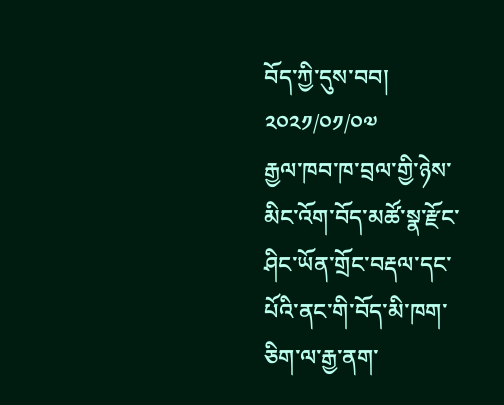བོད་ཀྱི་དུས་བབ།
༢༠༢༡/༠༡/༠༧
རྒྱལ་ཁབ་ཁ་བྲལ་གྱི་ཉེས་མིང་འོག་བོད་མཚོ་སྣ་རྫོང་ཤིང་ཡོན་གྲོང་བརྡལ་དང་པོའི་ནང་གི་བོད་མི་ཁག་ཅིག་ལ་རྒྱ་ནག་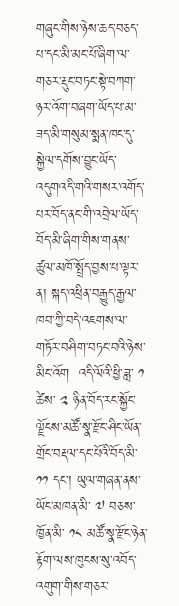གཞུང་གིས་ཉེས་ཆད་བཅད་པ་དང་མི་མང་པོ་ཞིག་ལ་གཅར་རྡུང་བཏང་སྟེ་བཀག་ཉར་འོག་བཞག་ཡོད་པ་མ་ཟད་མི་གསུམ་སྨན་ཁང་དུ་སྐྱེལ་དགོས་བྱུང་ཡོད་འདུགའདི་གའི་གསར་འགོད་པར་བོད་ནང་གི་འབྲེལ་ཡོད་བོད་མི་ཞིག་གིས་གནས་ཚུལ་མཁོ་སྤྲོད་བྱས་པ་ལྟར་ན། སྐད་འཕྲིན་བརྒྱུད་རྒྱལ་ཁབ་ཀྱི་བདེ་འཇགས་ལ་གཏོར་བཤིག་བཏང་བའི་ཉེས་མིང་འོག  འདི་ལོའི་ཕྱི་ཟླ་ ༡ ཚེས་ ༢ ཉིན་བོད་རང་སྐྱོང་ལྗོངས་མཚོ་སྣ་རྫོང་ཤིང་ཡོན་གྲོང་བརྡལ་དང་པོའི་བོད་མི་ ༡༡ དང་། ཡུལ་གཞན་ནས་ཡོང་མཁན་མི་ ༧ བཅས་ཁྱོན་མི་ ༡༨ མཚོ་སྣ་རྫོང་ཉེན་རྟོག་ལས་ཁུངས་སུ་འབོད་འགུག་གིས་གཅར་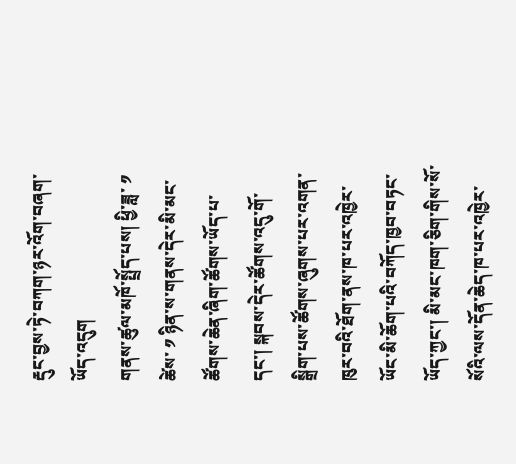རྡུང་བྱས་ཏེ་བཀག་ཉར་འོག་བཞག་ཡོད་འདུག
གནས་ཚུལ་མཁོ་སྤྲོད་པས། ཕྱི་ཟླ་ ༡ ཚེས་ ༡ ཉིན་ས་གནས་དེར་མི་མང་ཚོགས་ཆེན་ཞིག་ཚོགས་ཡོད་པ་དང་། སྐབས་དེར་ཚོགས་འདུ་གོ་སྒྲིག་པས་ཚོགས་ཞུགས་པར་འགན་ཁུར་བའི་ཐོག་ནས་ཁ་པར་འཁྱེར་ཡོང་མི་ཆོག་པའི་བཀོད་ཁྱབ་བཏང་ཡོད་ཀྱང་། མི་མང་ཁག་ཅིག་གིས་སོ་སོའི་ལས་དོན་ཆེད་ཁ་པར་འཁྱེར་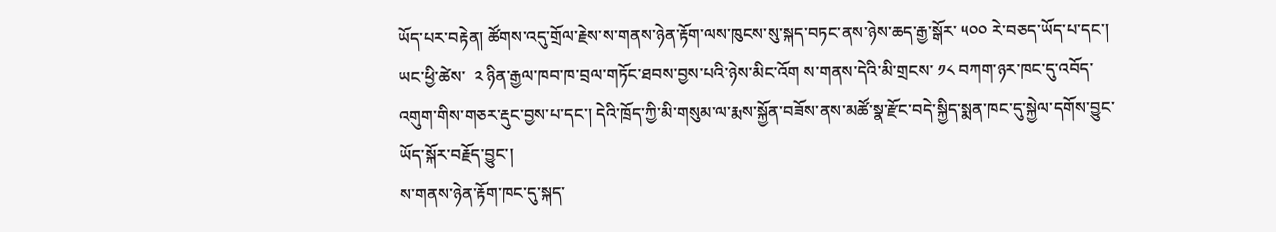ཡོད་པར་བརྟེན། ཚོགས་འདུ་གྲོལ་རྗེས་ས་གནས་ཉེན་རྟོག་ལས་ཁུངས་སུ་སྐད་བཏང་ནས་ཉེས་ཆད་རྒྱ་སྒོར་ ༥༠༠ རེ་བཅད་ཡོད་པ་དང་། ཡང་ཕྱི་ཚེས་  ༢ ཉིན་རྒྱལ་ཁབ་ཁ་བྲལ་གཏོང་ཐབས་བྱས་པའི་ཉེས་མིང་འོག ས་གནས་དེའི་མི་གྲངས་ ༡༨ བཀག་ཉར་ཁང་དུ་འབོད་འགུག་གིས་གཅར་རྡུང་བྱས་པ་དང་། དེའི་ཁྲོད་ཀྱི་མི་གསུམ་ལ་རྨས་སྐྱོན་བཟོས་ནས་མཚོ་སྣ་རྫོང་བདེ་སྐྱིད་སྨན་ཁང་དུ་སྐྱེལ་དགོས་བྱུང་ཡོད་སྐོར་བརྗོད་བྱུང་།
ས་གནས་ཉེན་རྟོག་ཁང་དུ་སྐད་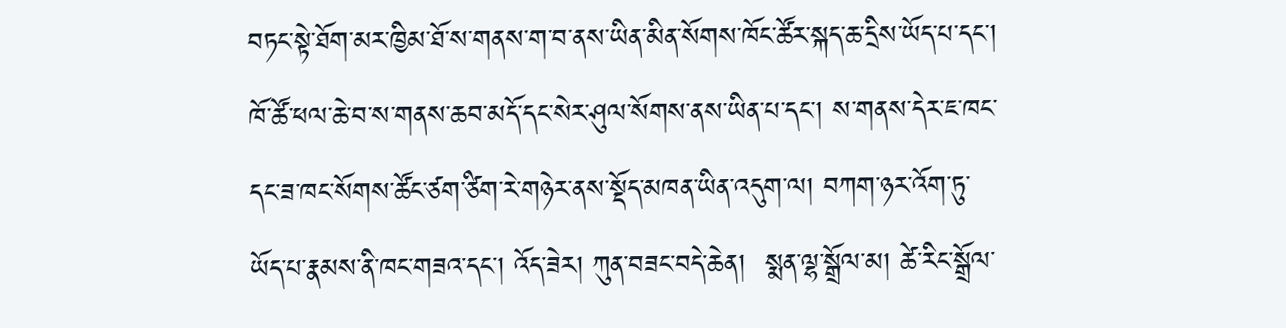བཏང་སྟེ་ཐོག་མར་ཁྱིམ་ཐོ་ས་གནས་ག་བ་ནས་ཡིན་མིན་སོགས་ཁོང་ཚོར་སྐད་ཆ་དྲིས་ཡོད་པ་དང་། ཁོ་ཚོ་ཕལ་ཆེ་བ་ས་གནས་ཆབ་མདོ་དང་སེར་ཤུལ་སོགས་ནས་ཡིན་པ་དང་། ས་གནས་དེར་ཇ་ཁང་དང་ཟ་ཁང་སོགས་ཚོང་ཙག་ཙིག་རེ་གཉེར་ནས་སྡོད་མཁན་ཡིན་འདུག་ལ། བཀག་ཉར་འོག་ཏུ་ཡོད་པ་རྣམས་ནི་ཁང་གཟའ་དང་། འོད་ཟེར། ཀུན་བཟང་བདེ་ཆེན།  སྨན་ལྷ་སྒྲོལ་མ། ཚེ་རིང་སྒྲོལ་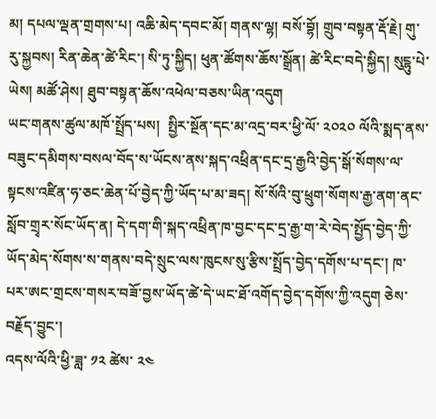མ། དཔལ་ལྡན་གྲགས་པ། འཆི་མེད་དབང་མོ། གནས་ལྷ། བསོ་བྷོ། གྲུབ་བསྟན་རྡོ་རྗེ། གུ་རུ་སྐྱབས། རིན་ཆེན་ཚེ་རིང་། སི་ཏུ་སྐྱིད། ཕུན་ཚོགས་ཆོས་སྒྲོན། ཚེ་རིང་བདེ་སྐྱིད། སུངྷུ་པེ་ཡེས། མཚོ་ཤེས། ཐུབ་བསྟན་ཆོས་འཕེལ་བཅས་ཡིན་འདུག
ཡང་གནས་ཚུལ་མཁོ་སྤྲོད་པས།  སྤྱིར་སྔོན་དང་མ་འདྲ་བར་ཕྱི་ལོ་ ༢༠༢༠ ལོའི་སྨད་ནས་བཟུང་དམིགས་བསལ་བོད་ས་ཡོངས་ནས་སྐད་འཕྲིན་དང་དྲ་རྒྱའི་བྱེད་སྒོ་སོགས་ལ་སྟངས་འཛིན་ཧ་ཅང་ཆེན་པོ་བྱེད་ཀྱི་ཡོད་པ་མ་ཟད། སོ་སོའི་བུ་ཕྲུག་སོགས་རྒྱ་ནག་ནང་སློབ་གྲྭར་སོང་ཡོད་ན། དེ་དག་གི་སྐད་འཕྲིན་ཁ་བྱང་དང་དྲ་རྒྱ་ག་རེ་བེད་སྤྱོད་བྱེད་ཀྱི་ཡོད་མེད་སོགས་ས་གནས་བདེ་སྲུང་ལས་ཁུངས་སུ་རྩིས་སྤྲོད་བྱེད་དགོས་པ་དང་། ཁ་པར་ཨང་གྲངས་གསར་བཟོ་བྱས་ཡོད་ཚེ་དེ་ཡང་ཐོ་འགོད་བྱེད་དགོས་ཀྱི་འདུག ཅེས་བརྗོད་བྱུང་།
འདས་ལོའི་ཕྱི་ཟླ་ ༡༢ ཚེས་ ༢༤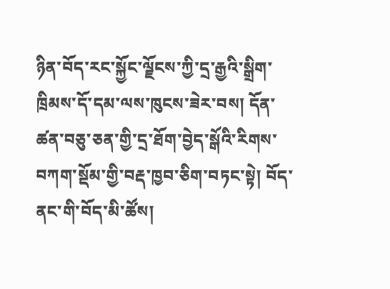ཉིན་བོད་རང་སྐྱོང་ལྗོངས་ཀྱི་དྲ་རྒྱའི་སྒྲིག་ཁྲིམས་དོ་དམ་ལས་ཁུངས་ཟེར་བས། དོན་ཚན་བཅུ་ཅན་གྱི་དྲ་ཐོག་བྱེད་སྒོའི་རིགས་བཀག་སྡོམ་གྱི་བརྡ་ཁྱབ་ཅིག་བཏང་སྟེ། བོད་ནང་གི་བོད་མི་ཚོས།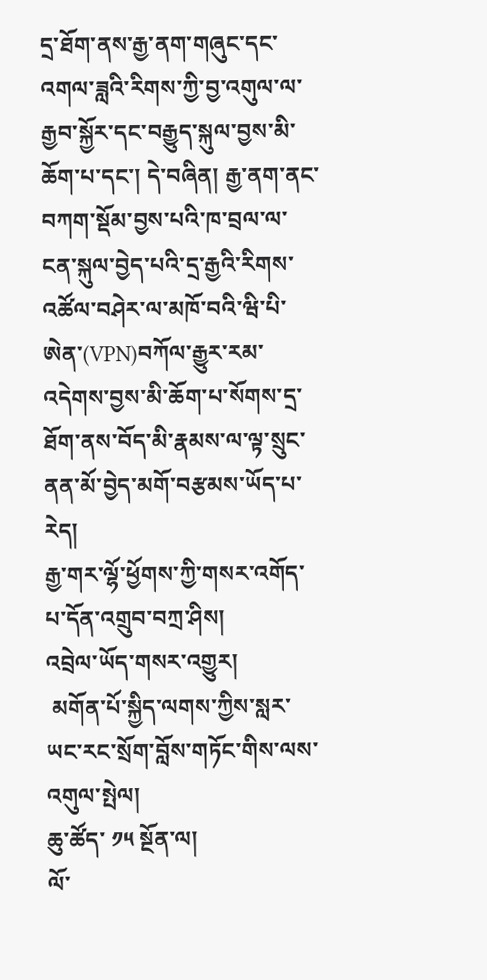དྲ་ཐོག་ནས་རྒྱ་ནག་གཞུང་དང་འགལ་ཟླའི་རིགས་ཀྱི་བྱ་འགུལ་ལ་རྒྱབ་སྐྱོར་དང་བརྒྱུད་སྐུལ་བྱས་མི་ཆོག་པ་དང་། དེ་བཞིན། རྒྱ་ནག་ནང་བཀག་སྡོམ་བྱས་པའི་ཁ་བྲལ་ལ་ངན་སྐུལ་བྱེད་པའི་དྲ་རྒྱའི་རིགས་འཚོལ་བཤེར་ལ་མཁོ་བའི་ཝི་པི་ཨེན་(VPN)བཀོལ་རྒྱུར་རམ་འདེགས་བྱས་མི་ཆོག་པ་སོགས་དྲ་ཐོག་ནས་བོད་མི་རྣམས་ལ་ལྟ་སྲུང་ནན་མོ་བྱེད་མགོ་བརྩམས་ཡོད་པ་རེད།
རྒྱ་གར་ལྷོ་ཕྱོགས་ཀྱི་གསར་འགོད་པ་དོན་འགྲུབ་བཀྲ་ཤིས།
འབྲེལ་ཡོད་གསར་འགྱུར།
 མགོན་པོ་སྐྱིད་ལགས་ཀྱིས་སླར་ཡང་རང་སྲོག་བློས་གཏོང་གིས་ལས་འགུལ་སྤེལ།
ཆུ་ཚོད་ ༡༥ སྔོན་ལ།
ལོ་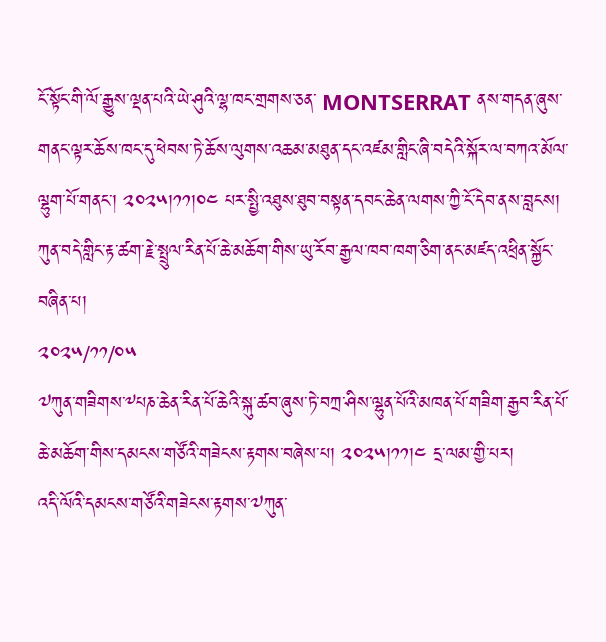ངོ་སྟོང་གི་ལོ་རྒྱུས་ལྡན་པའི་ཡེ་ཤུའི་ལྷ་ཁང་གྲགས་ཅན་ MONTSERRAT ནས་གདན་ཞུས་གནང་ལྟར་ཆོས་ཁང་དུ་ཕེབས་ཏེ་ཆོས་ལུགས་འཆམ་མཐུན་དང་འཛམ་གླིང་ཞི་བདེའི་སྐོར་ལ་བཀའ་མོལ་ལྷུག་པོ་གནང་། ༢༠༢༥།༡༡།༠༤ པར་སྤྱི་འཐུས་ཐུབ་བསྟན་དབང་ཆེན་ལགས་ཀྱི་ངོ་དེབ་ནས་བླངས།
ཀུན་བདེ་གླིང་རྟ་ཚག་རྗེ་སྤྲུལ་རིན་པོ་ཆེ་མཆོག་གིས་ཡུ་རོབ་རྒྱལ་ཁབ་ཁག་ཅིག་ནང་མཛད་འཕྲིན་སྐྱོང་བཞིན་པ།
༢༠༢༥/༡༡/༠༥
༧ཀུན་གཟིགས་༸པཎ་ཆེན་རིན་པོ་ཆེའི་སྐུ་ཚབ་ཞུས་ཏེ་བཀྲ་ཤིས་ལྷུན་པོའི་མཁན་པོ་གཟིག་རྒྱབ་རིན་པོ་ཆེ་མཆོག་གིས་དམངས་གཙོའི་གཟེངས་རྟགས་བཞེས་པ། ༢༠༢༥།༡༡།༤ དྲ་ལམ་གྱི་པར།
འདི་ལོའི་དམངས་གཙོའི་གཟེངས་རྟགས་༧ཀུན་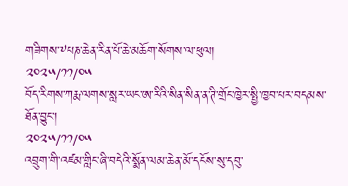གཟིགས་༸པཎ་ཆེན་རིན་པོ་ཆེ་མཆོག་སོགས་ལ་ཕུལ།
༢༠༢༥/༡༡/༠༥
བོད་རིགས་ཀརྨ་ལགས་སླར་ཡང་ཨ་རིའི་སིན་སིན་ན་ཊི་གྲོང་ཁྱེར་སྤྱི་ཁྱབ་པར་བདམས་ཐོན་བྱུང་།
༢༠༢༥/༡༡/༠༥
འབྲུག་གི་འཛམ་གླིང་ཞི་བདེའི་སྨོན་ལམ་ཆེན་མོ་དངོས་སུ་དབུ་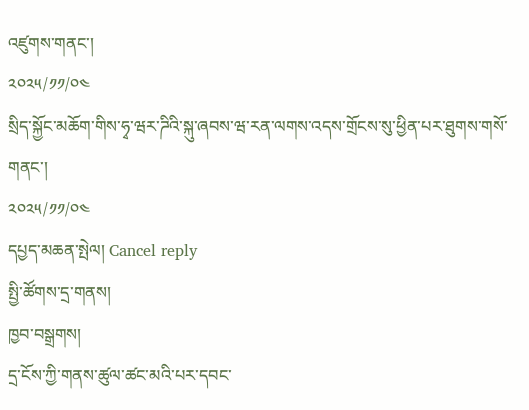འཛུགས་གནང་།
༢༠༢༥/༡༡/༠༤
སྲིད་སྐྱོང་མཆོག་གིས་ཧྭ་ཝར་ཌིའི་སྐུ་ཞབས་ཝ་རན་ལགས་འདས་གྲོངས་སུ་ཕྱིན་པར་ཐུགས་གསོ་གནང་།
༢༠༢༥/༡༡/༠༤
དཔྱད་མཆན་སྤེལ། Cancel reply
སྤྱི་ཚོགས་དྲ་གནས།
ཁྱབ་བསྒྲགས།
དྲ་ངོས་ཀྱི་གནས་ཚུལ་ཚང་མའི་པར་དབང་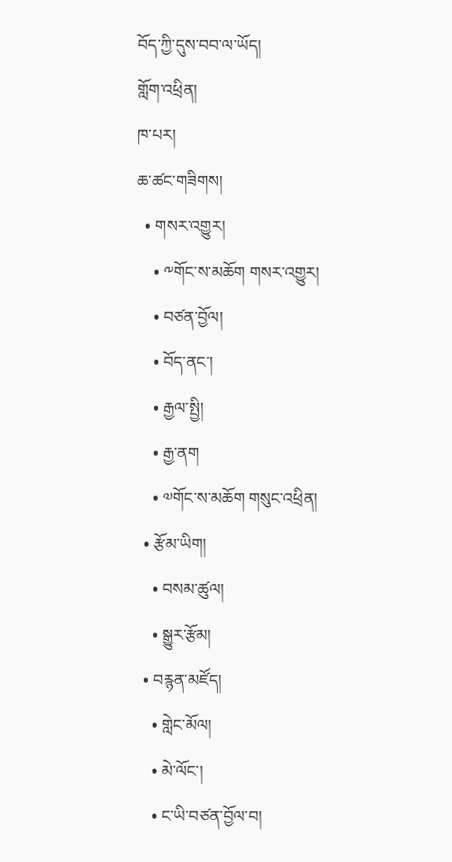བོད་ཀྱི་དུས་བབ་ལ་ཡོད།
གློག་འཕྲིན།
ཁ་པར།
ཆ་ཚང་གཟིགས།
  • གསར་འགྱུར།
    • ༸གོང་ས་མཆོག གསར་འགྱུར།
    • བཙན་བྱོལ།
    • བོད་ནང་།
    • རྒྱལ་སྤྱི།
    • རྒྱ་ནག
    • ༧གོང་ས་མཆོག གསུང་འཕྲིན།
  • རྩོམ་ཡིག།
    • བསམ་ཚུལ།
    • སྒྱུར་རྩོམ།
  • བརྙན་མཛོད།
    • གླེང་མོལ།
    • མེ་ལོང་།
    • ང་ཡི་བཙན་བྱོལ་བ།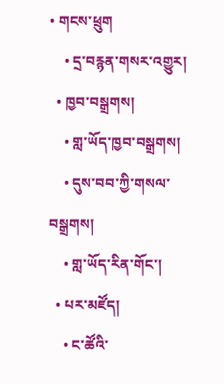• གངས་ཕྲུག
    • དྲ་བརྙན་གསར་འགྱུར།
  • ཁྱབ་བསྒྲགས།
    • གླ་ཡོད་ཁྱབ་བསྒྲགས།
    • དུས་བབ་ཀྱི་གསལ་བསྒྲགས།
    • གླ་ཡོད་རིན་གོང་།
  • པར་མཛོད།
    • ང་ཚོའི་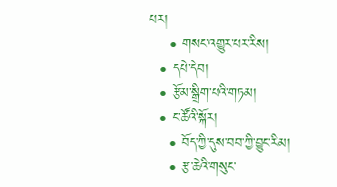པར།
    • གསང་འགྱུར་པར་རིས།
  • དཔེ་དེབ།
  • རྩོམ་སྒྲིག་པའི་གཏམ།
  • ང་ཚོའི་སྐོར།
    • བོད་ཀྱི་དུས་བབ་ཀྱི་བྱུང་རིམ།
    • རྩ་ཆེའི་གསུང་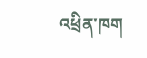འཕྲིན་ཁག